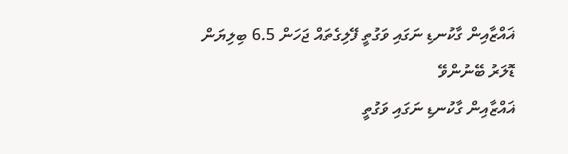ޣައްޒާއިން ގާކުނޑި ނަގައި ވަގުތީ ފޭލިގެތައް ޖަހަން 6.5 ބިލިޔަން ޑޮލަރު ބޭނުންވޭ
ޣައްޒާއިން ގާކުނޑި ނަގައި ވަގުތީ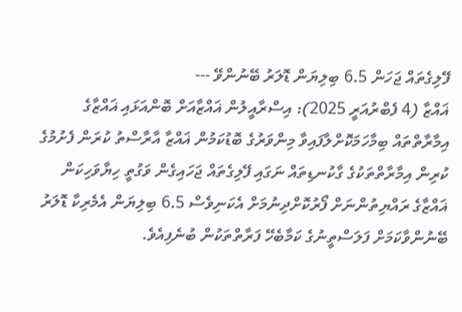ފޭލިގެތައް ޖަހަން 6.5 ބިލިޔަން ޑޮލަރު ބޭނުންވޭ ---
ޣައްޒާ (4 ފެބްރުއަރީ 2025): އިސްރާއީލުން ޣައްޒާއަށް ބޮންއަޅައި ޣައްޒާގެ އިމާރާތްތައް ބިމާހަމަކޮށްލާފައިވާ މިންވަރުގެ ބޮޑުކަމުން ޣައްޒާ އާރާސްތު ކުރަން ފެށުމުގެ ކުރިން އިމާރާތްތަކުގެ ގާކުނޑިތައް ނަގައި ފޭލިގެތައް ޖަހައިގެން ވަގުތީ ހިޔާވަހިކަން ޣައްޒާގެ ރައްޔިތުންނަށް ފޯރުކޮށްދިނުމަށް އެކަނިވެސް 6.5 ބިލިޔަން އެމެރިކާ ޑޮލަރު ބޭނުންވާކަމަށް ފަލަސްތީނުގެ ކަމާބެހޭ ފަރާތްތަކުން ބުނެފިއެވެ.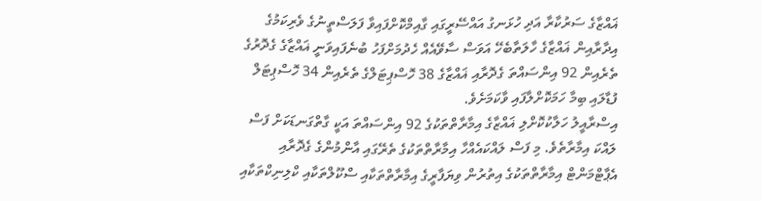ޣައްޒާގެ ސަރުކާރާ އަދި ހުޅަނގު އައްސޭރީގައި ގާއިމްކޮށްފައިވާ ފަލަސްތީނުގެ ވެރިކަމުގެ އިދާރާއިން ޣައްޒާގެ ހާލަތާބެހޭ އަވަސް ސާވޭއެއް ހެދުމަށްފަހު ބުނެފައިވަނީ ޣައްޒާގެ ގެދޮރުގެ ތެރެއިން 92 އިންސައްތަ ގެދޮރާއި ޣައްޒާގެ 38 ހޮސްޕިޓަލްގެ ތެރެއިން 34 ހޮސްޕިޓަލް ފުޑާލައި ބިމާ ހަމަކޮށްލާފައި ވާކަމަށެވެ.
އިސްރާއީލު ހަލާކުކޮށްލި ޣައްޒާގެ އިމާރާތްތަކުގެ 92 އިންސައްތަ އަކީ ގާތްގަނޑަކަށް ފަސް ލައްކަ އިމާރާތެވެ. މި ފަސް ލައްކައެއްހާ އިމާރާތްތަކުގެ ތެރޭގައި އާންމުންގެ ގެދޮރާއި އެޕާޓްމަންޓް އިމާރާތްތަކުގެ އިތުރުން ވިޔަފާރީގެ އިމާރާތްތަކާއި ސްކޫލްތަކާއި ކްލިނިކްތަކާއި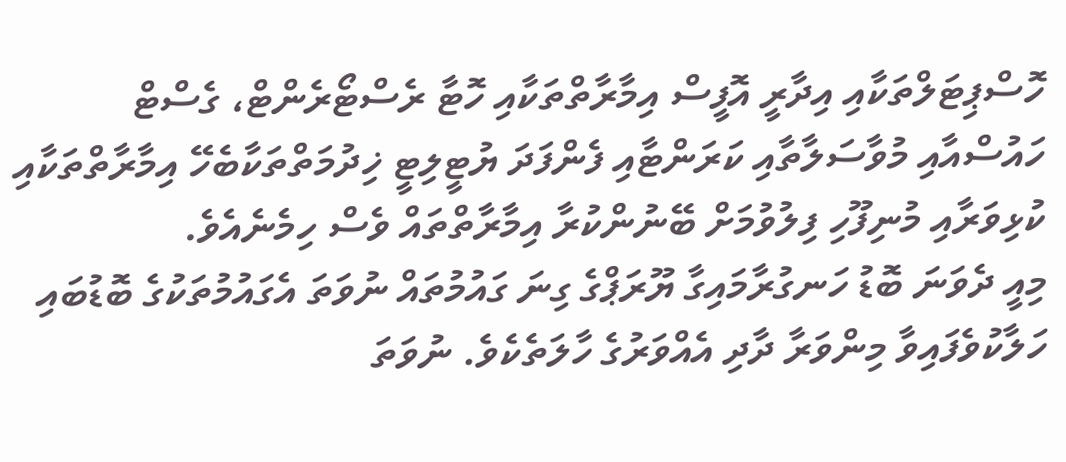ހޮސްޕިޓަލްތަކާއި އިދާރީ އޮފީސް އިމާރާތްތަކާއި ހޮޓާ ރެސްޓޯރެންޓް، ގެސްޓް ހައުސްއާއި މުވާސަލާތާއި ކަރަންޓާއި ފެންފަދަ ޔުޓީލިޓީ ޚިދުމަތްތަކާބެހޭ އިމާރާތްތަކާއި ކުޅިވަރާއި މުނިފޫހި ފިލުވުމަށް ބޭނުންކުރާ އިމާރާތްތައް ވެސް ހިމެނެއެވެ.
މިއީ ދެވަނަ ބޮޑު ހަނގުރާމައިގާ ޔޫރަޕްގެ ގިނަ ގައުމުތައް ނުވަތަ އެގައުމުތަކުގެ ބޮޑުބައި ހަލާކުވެފައިވާ މިންވަރާ ދާދި އެއްވަރުގެ ހާލަތެކެވެ. ނުވަތަ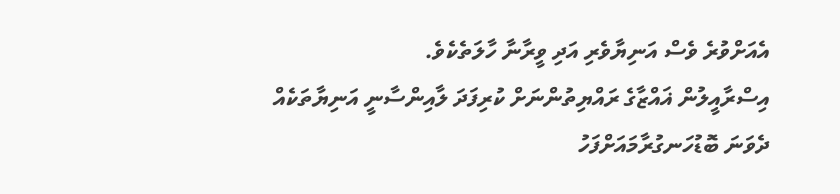އެއަށްވުރެ ވެސް އަނިޔާވެރި އަދި ވީރާނާ ހާލަތެކެވެ.
އިސްރާއީލުން ޣައްޒާގެ ރައްޔިތުންނަށް ކުރިފަދަ ލާއިންސާނީ އަނިޔާތަކެއް ދެވަނަ ބޮޑުހަނގުރާމައަށްފަހު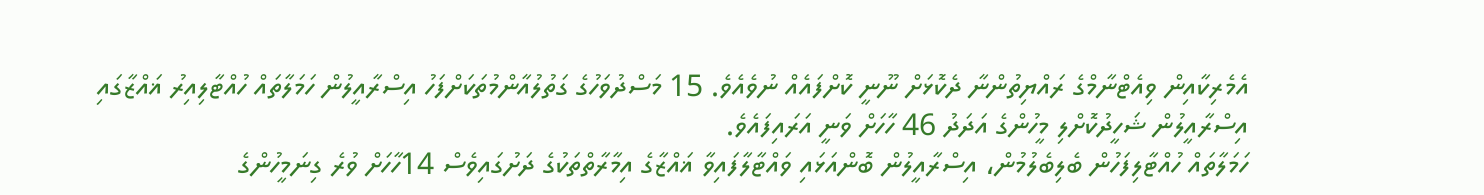އެމެރިކާއިން ވިއެޓްނާމްގެ ރައްޔިތުންނާ ދެކޮޅަށް ނޫނީ ކޮށްފައެއް ނުވެއެވެ. 15 މަސްދުވަހުގެ ގަތުލުއާންމުތަކަށްފަހު އިސްރާއީލުން ހަމަލާތައް ހުއްޓާލިއިރު ޣައްޒާގައި އިސްރާއީލުން ޝަހީދުކޮށްލި މީހުންގެ އަދަދު 46 ހާހަށް ވަނީ އަރައިފައެވެ.
ހަމަލާތައް ހުއްޓާލިފަހުން ބެލިބެލުމުން، އިސްރާއީލުން ބޮންއަޅައި ވައްޓާލާފައިވާ ޣައްޒާގެ އިމާރާތްތަކުގެ ދަށުގައިވެސް 14ހާހަށް ވުރެ ގިނަމީހުންގެ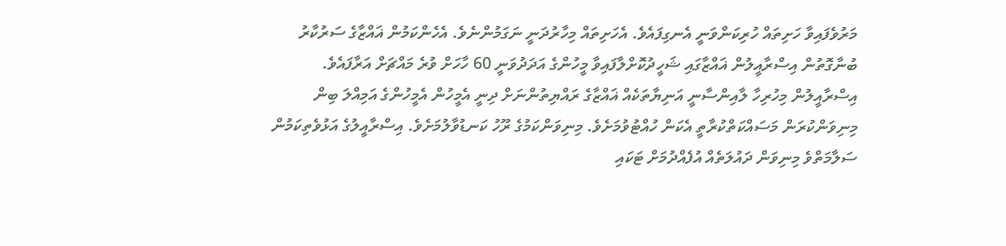މަރުވެފައިވާ ހަށިތައް ހުރިކަންވަނީ އެނގިފައެވެ. އެހަށިތައް މިހާރުދަނީ ނަގަމުންނެވެ. އެހެންކަމުން ޣައްޒާގެ ސަރުކާރު ބުނާގޮތުން އިސްރާއީލުން ޣައްޒާގައި ޝަހީދުކޮށްލާފައިވާ މީހުންގެ އަދަދުވަނީ 60 ހާހަށް ވުރެ މައްޗަށް އަރާފައެވެ.
އިސްރާއީލުން މިހުރިހާ ލާއިންސާނީ އަނިޔާތަކެއް ޣައްޒާގެ ރައްޔިތުންނަށް ދިނީ އެމީހުން އެމީހުންގެ އަމިއްލަ ބިން މިނިވަންކުރަން މަސައްކަތްކުރާތީ އެކަން ހުއްޓުވުމަށެވެ. މިނިވަންކަމުގެ ރޫހު ކަނޑުވާލުމަށެވެ. އިސްރާއީލުގެ އަޅުވެތިކަމުން ސަލާމަތްވެ މިނިވަން ދައުލަތެއް އުފެއްދުމަށް ޓަކައި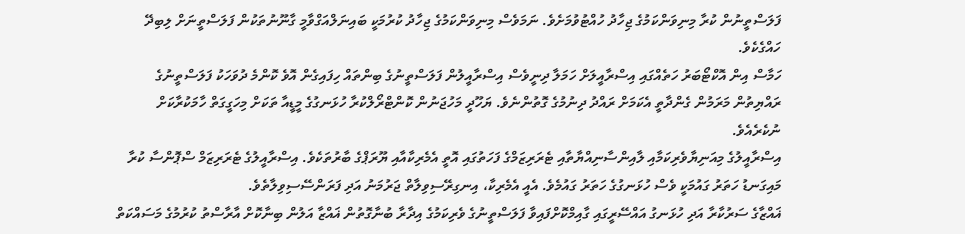ފަލަސްތީނުން ކުރާ މިނިވަންކަމުގެ ޖިހާދު ހުއްޓުވުމަށެވެ. ނަމަވެސް މިނިވަންކަމުގެ ޖިހާދު ކުރުމަކީ ބައިނަލްއަގްވާމީ ގާނޫނުތަކުން ފަލަސްތީނަށް ލިބިދޭ ހައްގެކެވެ.
ހަމާސް އިން އޮކްޓޯބަރު ހަތެއްގައި އިސްރާއީލަށް ހަމަލާ ދިނީވެސް އިސްރާއީލުން ފަލަސްތީނުގެ ބިންތައް ހިފައިގެން އޮވެ ކޮންމެ ދުވަހަކު ފަލަސްތީނުގެ ރައްޔިތުން މަރަމުން ގެންދާތީ އެކަމަށް ރައްދު ދިނުމުގެ ގޮތުންނެވެ. ޔަހޫދީ މަހުޖަނުން ކޮންޓްރޯލްކުރާ ހުޅަނގުގެ މީޑީއާ ތަކަށް މިހަގީގަތް ހާމަކުރާކަށް ނުކެރެއެވެ.
އިސްރާއީލުގެ މިއަނިޔާވެރިކަމާއި ލާއިންސާނިއްޔާތާއި ޓެރަރިޒަމްގެ ފަހަތުގައި އޮތީ އެމެރިކާއާއި ޔޫރަޕްގެ ބާރުތަކެވެ. އިސްރާއީލުގެ ޓެރަރިޒަމް ސްޕޮންސާ ކުރާ މައިގަނޑު ހަތަރު ގައުމަކީ ވެސް ހުޅަނގުގެ ހަތަރު ގައުމެވެ. އެއީ އެމެރިކާ، އިނގިރޭސިވިލާތް ޖަރުމަނު އަދި ފަރަންސޭސިވިލާތެވެ.
ޣައްޒާގެ ސަރުކާރާ އަދި ހުޅަނގު އައްސޭރީގައި ގާއިމްކޮށްފައިވާ ފަލަސްތީނުގެ ވެރިކަމުގެ އިދާރާ ބުނާގޮތުން ޣައްޒާ އަލުން ބިނާކޮށް އާރާސްތު ކުރުމުގެ މަސައްކަތް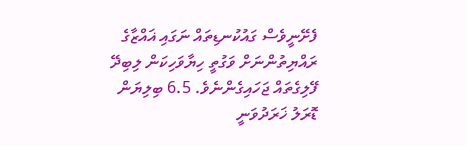ފެށޭނީވެސް ގައުކުނޑިތައް ނަގައި ޣައްޒާގެ ރައްޔިތުންނަށް ވަގުތީ ހިޔާވަހިކަން ލިބިދޭ ފޭލިގެތައް ޖަހައިގެންނެވެ. 6.5 ބިލިޔަން ޑޮރަލު ޚަރަދުވަނީ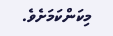މިކަންކަމަށެވެ.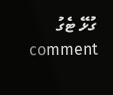ގުޅޭ ޓެގު
comment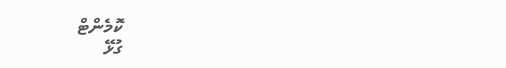ކޮމެންޓް
ގުޅޭ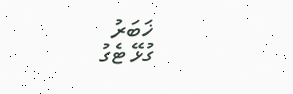ޚަބަރު
ގުޅޭ ޓެގު